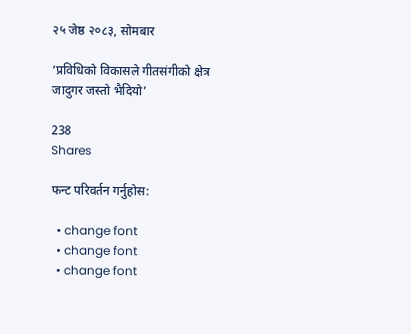२५ जेष्ठ २०८३, सोमबार

‘प्रविधिको विकासले गीतसंगीको क्षेत्र जादुगर जस्तो भैदियो’

238
Shares

फन्ट परिवर्तन गर्नुहोस:

  • change font
  • change font
  • change font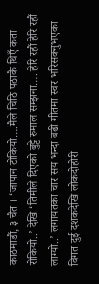काठमाडौं, ३ चैत । ‘जापान टोकियो….मैले चिठि पठाकै थिएँ कता रोकियो..’ देखि ‘तिमीले दिएको बुट्टे रुमाल सम्झना…. हेरि रहौं हेरि रहौं लाग्यो..’ लगायतका चार सय भन्दा बढी गीतमा स्वर भरिसक्नुभएका विगत दुई दशकदेखि लोकदोहोरी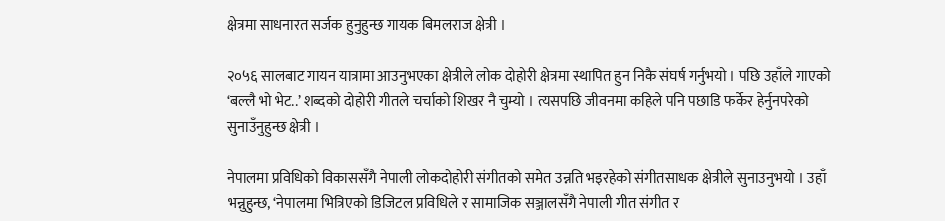क्षेत्रमा साधनारत सर्जक हुनुहुन्छ गायक बिमलराज क्षेत्री ।

२०५६ सालबाट गायन यात्रामा आउनुभएका क्षेत्रीले लोक दोहोरी क्षेत्रमा स्थापित हुन निकै संघर्ष गर्नुभयो । पछि उहाँले गाएको ‘बल्लै भो भेट..’ शब्दको दोहोरी गीतले चर्चाको शिखर नै चुम्यो । त्यसपछि जीवनमा कहिले पनि पछाडि फर्केर हेर्नुनपरेको सुनाउँनुहुन्छ क्षेत्री ।

नेपालमा प्रविधिको विकाससँगै नेपाली लोकदोहोरी संगीतको समेत उन्नति भइरहेको संगीतसाधक क्षेत्रीले सुनाउनुभयो । उहाँ भन्नुहुन्छ, ‘नेपालमा भित्रिएको डिजिटल प्रविधिले र सामाजिक सञ्जालसँगै नेपाली गीत संगीत र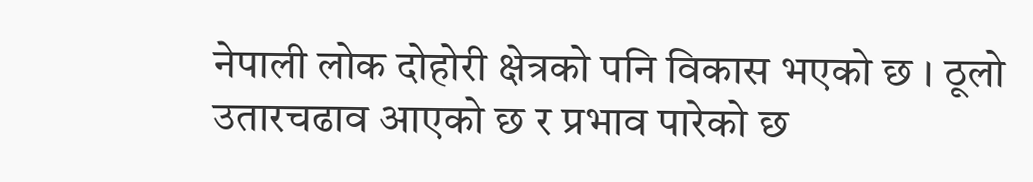नेपाली लोक दोहोरी क्षेत्रको पनि विकास भएको छ । ठूलो उतारचढाव आएको छ र प्रभाव पारेको छ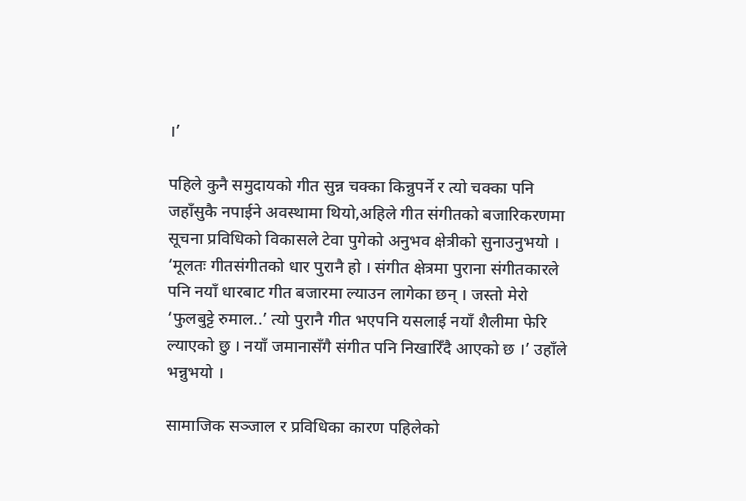।’

पहिले कुनै समुदायको गीत सुन्न चक्का किन्नुपर्ने र त्यो चक्का पनि जहाँसुकै नपाईने अवस्थामा थियो,अहिले गीत संगीतको बजारिकरणमा सूचना प्रविधिको विकासले टेवा पुगेको अनुभव क्षेत्रीको सुनाउनुभयो । ‘मूलतः गीतसंगीतको धार पुरानै हो । संगीत क्षेत्रमा पुराना संगीतकारले पनि नयाँ धारबाट गीत बजारमा ल्याउन लागेका छन् । जस्तो मेरो ‘फुलबुट्टे रुमाल..’ त्यो पुरानै गीत भएपनि यसलाई नयाँ शैलीमा फेरि ल्याएको छु । नयाँ जमानासँगै संगीत पनि निखारिँदै आएको छ ।’ उहाँले भन्नुभयो ।

सामाजिक सञ्जाल र प्रविधिका कारण पहिलेको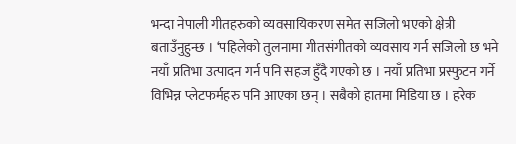भन्दा नेपाली गीतहरुको व्यवसायिकरण समेत सजिलो भएको क्षेत्री बताउँनुहुन्छ । ‘पहिलेको तुलनामा गीतसंगीतको व्यवसाय गर्न सजिलो छ भने नयाँ प्रतिभा उत्पादन गर्न पनि सहज हुँदै गएको छ । नयाँ प्रतिभा प्रस्फुटन गर्ने विभिन्न प्लेटफर्महरु पनि आएका छन् । सबैको हातमा मिडिया छ । हरेक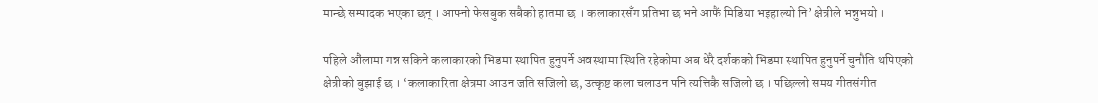मान्छे सम्पादक भएका छन् । आफ्नो फेसबुक सबैको हातमा छ । कलाकारसँग प्रतिभा छ भने आफैं मिडिया भइहाल्यो नि’ क्षेत्रीले भन्नुभयो ।

पहिले औंलामा गन्न सकिने कलाकारको भिडमा स्थापित हुनुपर्ने अवस्थामा स्थिति रहेकोमा अब धेरै दर्शकको भिडमा स्थापित हुनुपर्ने चुनौति थपिएको क्षेत्रीको बुझाई छ । ‘कलाकारिता क्षेत्रमा आउन जति सजिलो छ, उत्कृष्ट कला चलाउन पनि त्यत्तिकै सजिलो छ । पछिल्लो समय गीतसंगीत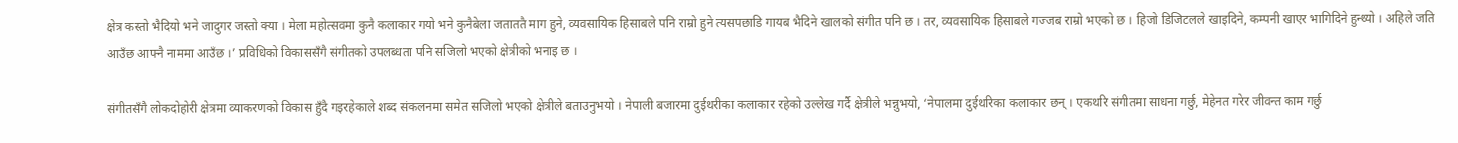क्षेत्र कस्तो भैदियो भने जादुगर जस्तो क्या । मेला महोत्सवमा कुनै कलाकार गयो भने कुनैबेला जताततै माग हुने, व्यवसायिक हिसाबले पनि राम्रो हुने त्यसपछाडि गायब भैदिने खालको संगीत पनि छ । तर, व्यवसायिक हिसाबले गज्जब राम्रो भएको छ । हिजो डिजिटलले खाइदिने, कम्पनी खाएर भागिदिने हुन्थ्यो । अहिले जति आउँछ आफ्नै नाममा आउँछ ।’ प्रविधिको विकाससँगै संगीतको उपलब्धता पनि सजिलो भएको क्षेत्रीको भनाइ छ ।

संगीतसँगै लोकदोहोरी क्षेत्रमा व्याकरणको विकास हुँदै गइरहेकाले शब्द संकलनमा समेत सजिलो भएको क्षेत्रीले बताउनुभयो । नेपाली बजारमा दुईथरीका कलाकार रहेको उल्लेख गर्दै क्षेत्रीले भन्नुभयो, ‘नेपालमा दुईथरिका कलाकार छन् । एकथरि संगीतमा साधना गर्छु, मेहेनत गरेर जीवन्त काम गर्छु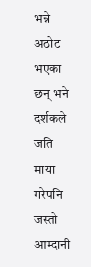भन्ने अठोट भएका छन् भने दर्शकले जति माया गरेपनि जस्तो आम्दानी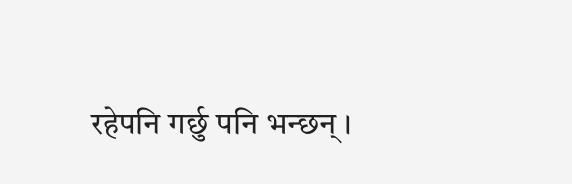रहेपनि गर्छु पनि भन्छन् ।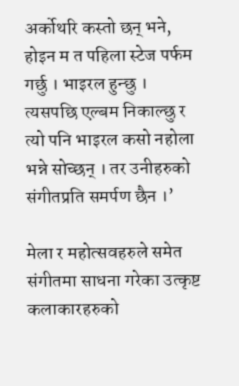अर्कोथरि कस्तो छन् भने, होइन म त पहिला स्टेज पर्फम गर्छु । भाइरल हुन्छु । त्यसपछि एल्बम निकाल्छु र त्यो पनि भाइरल कसो नहोला भन्ने सोच्छन् । तर उनीहरुको संगीतप्रति समर्पण छैन ।’

मेला र महोत्सवहरुले समेत संगीतमा साधना गरेका उत्कृष्ट कलाकारहरुको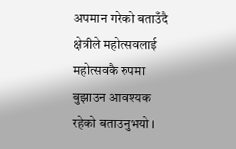अपमान गरेको बताउँदै क्षेत्रीले महोत्सवलाई महोत्सवकै रुपमा बुझाउन आवश्यक रहेको बताउनुभयो ।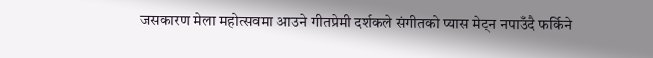जसकारण मेला महोत्सवमा आउने गीतप्रेमी दर्शकले संगीतको प्यास मेट्न नपाउँदै फर्किने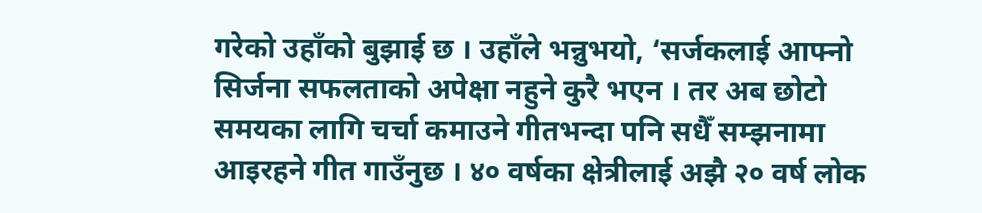गरेको उहाँको बुझाई छ । उहाँले भन्नुभयो, ‘सर्जकलाई आफ्नो सिर्जना सफलताको अपेक्षा नहुने कुरै भएन । तर अब छोटो समयका लागि चर्चा कमाउने गीतभन्दा पनि सधैँ सम्झनामा आइरहने गीत गाउँनुछ । ४० वर्षका क्षेत्रीलाई अझै २० वर्ष लोक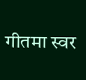गीतमा स्वर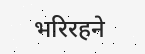भरिरहने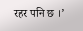रहर पनि छ ।’